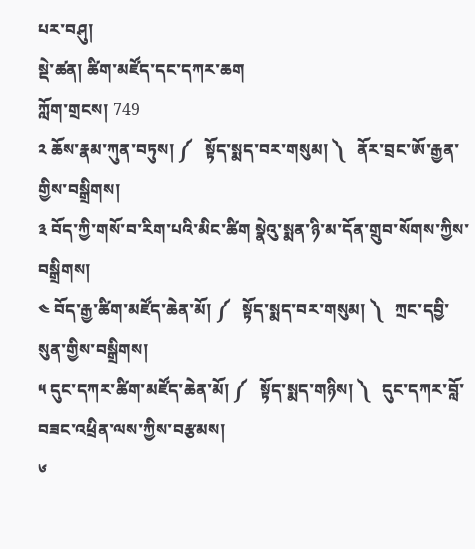པར་བཤུ།
སྡེ་ཚན། ཚིག་མཛོད་དང་དཀར་ཆག
ཀློག་གྲངས། 749
༢ ཆོས་རྣམ་ཀུན་བཏུས། ༼   སྟོད་སྨད་བར་གསུམ། ༽   ནོར་བྲང་ཨོ་རྒྱན་གྱིས་བསྒྲིགས།
༣ བོད་ཀྱི་གསོ་བ་རིག་པའི་མིང་ཚིག སྣེའུ་སྨན་ཉི་མ་དོན་གྲུབ་སོགས་ཀྱིས་བསྒྲིགས།
༤ བོད་རྒྱ་ཚིག་མཛོད་ཆེན་མོ། ༼   སྟོད་སྨད་བར་གསུམ། ༽   ཀྲང་དབྱི་སུན་གྱིས་བསྒྲིགས།
༥ དུང་དཀར་ཚིག་མཛོད་ཆེན་མོ། ༼   སྟོད་སྨད་གཉིས། ༽   དུང་དཀར་བློ་བཟང་འཕྲིན་ལས་ཀྱིས་བརྩམས།
༦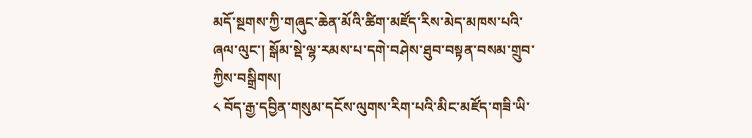མདོ་སྔགས་ཀྱི་གཞུང་ཆེན་མོའི་ཚིག་མཛོད་རིས་མེད་མཁས་པའི་ཞལ་ལུང་། སྒོམ་སྡེ་ལྷ་རམས་པ་དགེ་བཤེས་ཐུབ་བསྟན་བསམ་གྲུབ་ཀྱིས་བསྒྲིགས།
༨ བོད་རྒྱ་དབྱིན་གསུམ་དངོས་ལུགས་རིག་པའི་མིང་མཛོད་གཟི་ཡི་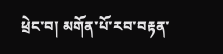ཕྲེང་བ། མགོན་པོ་རབ་བརྟན་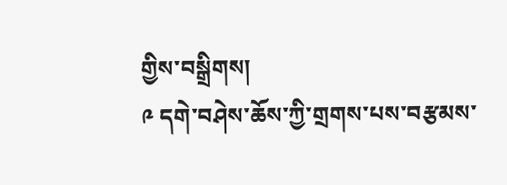གྱིས་བསྒྲིགས།
༩ དགེ་བཤེས་ཆོས་ཀྱི་གྲགས་པས་བརྩམས་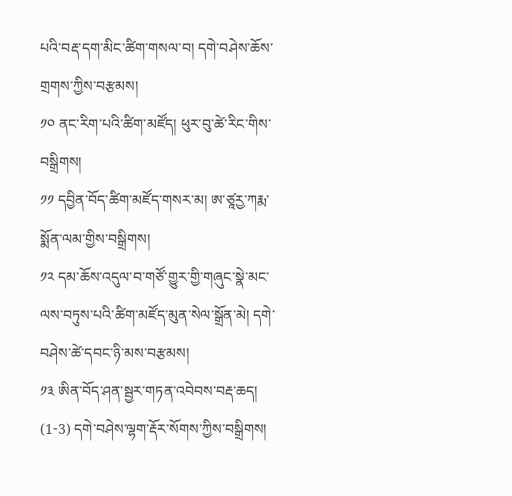པའི་བརྡ་དག་མིང་ཚིག་གསལ་བ། དགེ་བཤེས་ཆོས་གྲགས་ཀྱིས་བརྩམས།
༡༠ ནང་རིག་པའི་ཚིག་མཛོད། ཕུར་བུ་ཚེ་རིང་གིས་བསྒྲིགས།
༡༡ དབྱིན་བོད་ཚིག་མཛོད་གསར་མ། ཨ་ཙཱརྱ་ཀརྨ་སྨོན་ལམ་གྱིས་བསྒྲིགས།
༡༢ དམ་ཆོས་འདུལ་བ་གཙོ་གྱུར་གྱི་གཞུང་སྣེ་མང་ལས་བཏུས་པའི་ཚིག་མཛོད་མུན་སེལ་སྒྲོན་མེ། དགེ་བཤེས་ཚེ་དབང་ཉི་མས་བརྩམས།
༡༣ ཨིན་བོད་ཤན་སྦྱར་གཏན་འབེབས་བརྡ་ཆད། (1-3) དགེ་བཤེས་ལྷག་རྡོར་སོགས་ཀྱིས་བསྒྲིགས།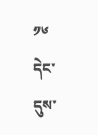༡༦ དེང་དུས་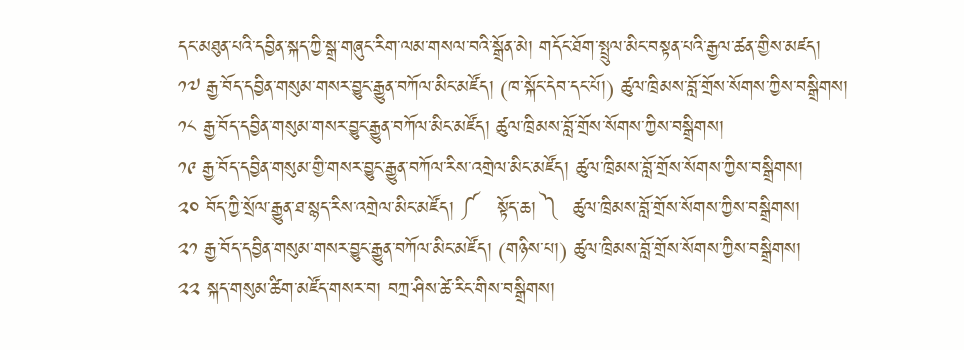དང་མཐུན་པའི་དབྱིན་སྐད་ཀྱི་སྒྲ་གཞུང་རིག་ལམ་གསལ་བའི་སྒྲོན་མེ། གདོང་ཐོག་སྤྲུལ་མིང་བསྟན་པའི་རྒྱལ་ཚན་གྱིས་མཛད།
༡༧ རྒྱ་བོད་དབྱིན་གསུམ་གསར་བྱུང་རྒྱུན་བཀོལ་མིང་མཛོད། (ཁ་སྐོང་དེབ་དང་པོ།) ཚུལ་ཁྲིམས་བློ་གྲོས་སོགས་ཀྱིས་བསྒྲིགས།
༡༨ རྒྱ་བོད་དབྱིན་གསུམ་གསར་བྱུང་རྒྱུན་བཀོལ་མིང་མཛོད། ཚུལ་ཁྲིམས་བློ་གྲོས་སོགས་ཀྱིས་བསྒྲིགས།
༡༩ རྒྱ་བོད་དབྱིན་གསུམ་གྱི་གསར་བྱུང་རྒྱུན་བཀོལ་རིས་འགྲེལ་མིང་མཛོད། ཚུལ་ཁྲིམས་བློ་གྲོས་སོགས་ཀྱིས་བསྒྲིགས།
༢༠ བོད་ཀྱི་སྲོལ་རྒྱུན་ཐ་སྙད་རིས་འགྲེལ་མིང་མཛོད། ༼   སྟོད་ཆ། ༽  ཚུལ་ཁྲིམས་བློ་གྲོས་སོགས་ཀྱིས་བསྒྲིགས།
༢༡ རྒྱ་བོད་དབྱིན་གསུམ་གསར་བྱུང་རྒྱུན་བཀོལ་མིང་མཛོད། (གཉིས་པ།) ཚུལ་ཁྲིམས་བློ་གྲོས་སོགས་ཀྱིས་བསྒྲིགས།
༢༢ སྐད་གསུམ་ཚིག་མཛོད་གསར་བ། བཀྲ་ཤིས་ཚེ་རིང་གིས་བསྒྲིགས།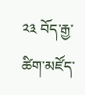༢༣ བོད་རྒྱ་ཚིག་མཛོད་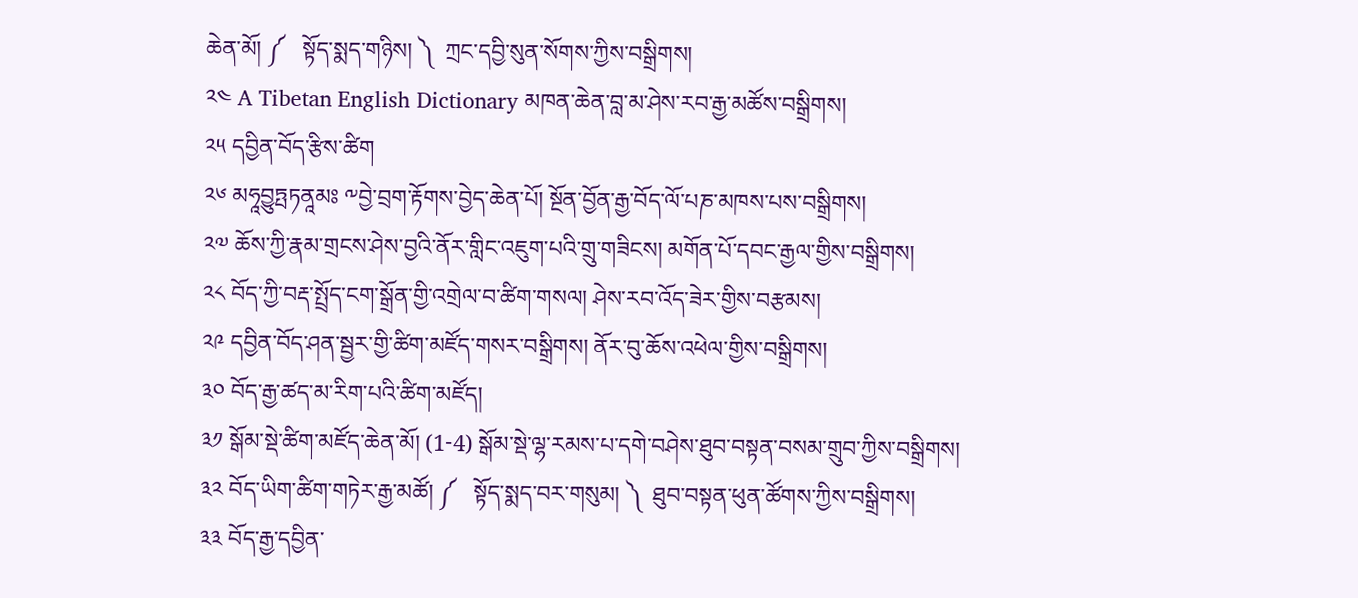ཆེན་མོ། ༼   སྟོད་སྨད་གཉིས། ༽  ཀྲང་དབྱི་སུན་སོགས་ཀྱིས་བསྒྲིགས།
༢༤ A Tibetan English Dictionary མཁན་ཆེན་བླ་མ་ཤེས་རབ་རྒྱ་མཚོས་བསྒྲིགས།
༢༥ དབྱིན་བོད་རྩིས་ཚིག
༢༦ མཧཱབྱུཏྤཏནཱམཿ ༸བྱེ་བྲག་རྟོགས་བྱེད་ཆེན་པོ། སྔོན་བྱོན་རྒྱ་བོད་ལོ་པཎ་མཁས་པས་བསྒྲིགས།
༢༧ ཆོས་ཀྱི་རྣམ་གྲངས་ཤེས་བྱའི་ནོར་གླིང་འཇུག་པའི་གྲུ་གཟིངས། མགོན་པོ་དབང་རྒྱལ་གྱིས་བསྒྲིགས།
༢༨ བོད་ཀྱི་བརྡ་སྤྲོད་ངག་སྒྲོན་གྱི་འགྲེལ་བ་ཚིག་གསལ། ཤེས་རབ་འོད་ཟེར་གྱིས་བརྩམས།
༢༩ དབྱིན་བོད་ཤན་སྦྱར་གྱི་ཚིག་མཛོད་གསར་བསྒྲིགས། ནོར་བུ་ཆོས་འཕེལ་གྱིས་བསྒྲིགས།
༣༠ བོད་རྒྱ་ཚད་མ་རིག་པའི་ཚིག་མཛོད།
༣༡ སྒོམ་སྡེ་ཚིག་མཛོད་ཆེན་མོ། (1-4) སྒོམ་སྡེ་ལྷ་རམས་པ་དགེ་བཤེས་ཐུབ་བསྟན་བསམ་གྲུབ་ཀྱིས་བསྒྲིགས།
༣༢ བོད་ཡིག་ཚིག་གཏེར་རྒྱ་མཚོ། ༼   སྟོད་སྨད་བར་གསུམ། ༽  ཐུབ་བསྟན་ཕུན་ཚོགས་ཀྱིས་བསྒྲིགས།
༣༣ བོད་རྒྱ་དབྱིན་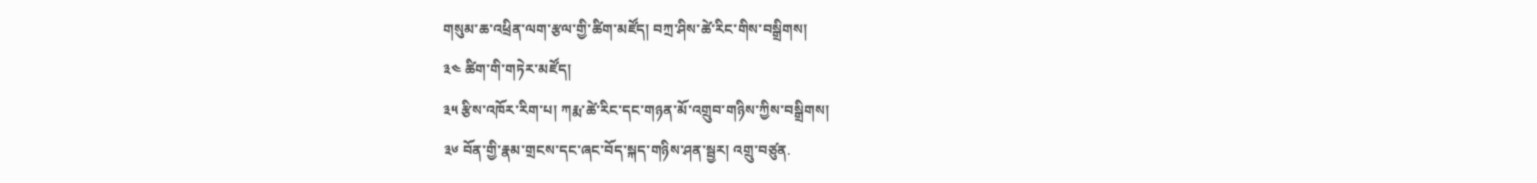གསུམ་ཆ་འཕྲིན་ལག་རྩལ་གྱི་ཚིག་མཛོད། བཀྲ་ཤིས་ཚེ་རིང་གིས་བསྒྲིགས།
༣༤ ཚིག་གི་གཏེར་མཛོད།
༣༥ རྩིས་འཁོར་རིག་པ། ཀརྨ་ཚེ་རིང་དང་གཉན་མོ་འགྲུབ་གཉིས་ཀྱིས་བསྒྲིགས།
༣༦ བོན་གྱི་རྣམ་གྲངས་དང་ཞང་བོད་སྐད་གཉིས་ཤན་སྦྱར། འགྲུ་བཙུན.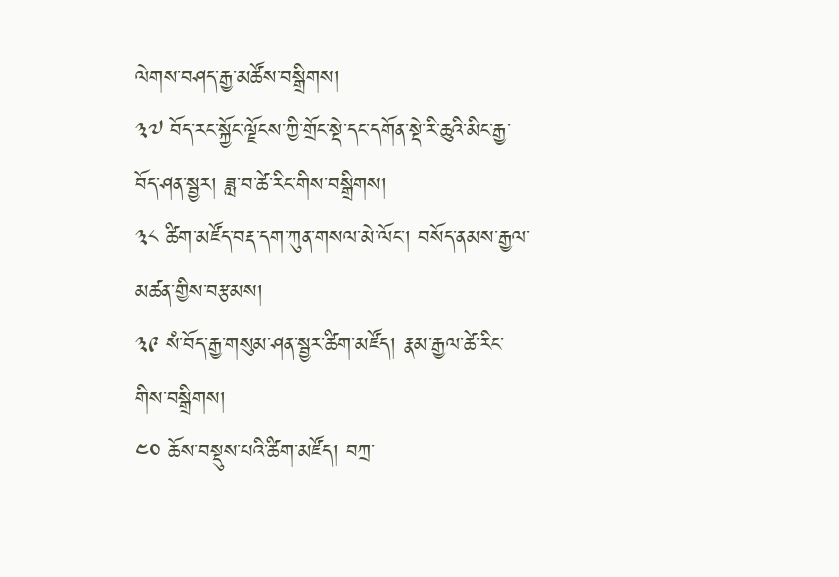ལེགས་བཤད་རྒྱ་མཚོས་བསྒྲིགས།
༣༧ བོད་རང་སྐྱོང་ལྗོངས་ཀྱི་གྲོང་སྡེ་དང་དགོན་སྡེ་རི་ཆུའི་མིང་རྒྱ་བོད་ཤན་སྦྱར། ཟླ་བ་ཚེ་རིང་གིས་བསྒྲིགས།
༣༨ ཚིག་མཛོད་བརྡ་དག་ཀུན་གསལ་མེ་ལོང་། བསོད་ནམས་རྒྱལ་མཚན་གྱིས་བརྩམས།
༣༩ སཾ་བོད་རྒྱ་གསུམ་ཤན་སྦྱར་ཚིག་མཛོད། རྣམ་རྒྱལ་ཚེ་རིང་གིས་བསྒྲིགས།
༤༠ ཆོས་བསྡུས་པའི་ཚིག་མཛོད། བཀྲ་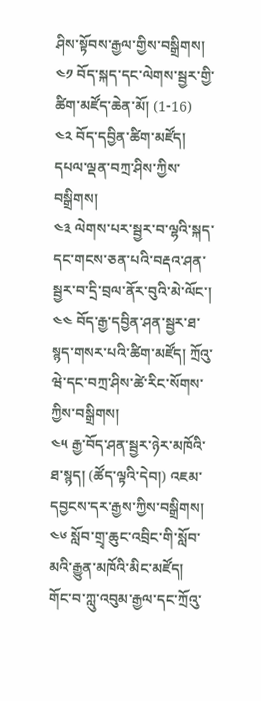ཤིས་སྟོབས་རྒྱལ་གྱིས་བསྒྲིགས།
༤༡ བོད་སྐད་དང་ལེགས་སྦྱར་གྱི་ཚིག་མཛོད་ཆེན་མོ། (1-16)
༤༢ བོད་དབྱིན་ཚིག་མཛོད། དཔལ་ལྡན་བཀྲ་ཤིས་ཀྱིས་བསྒྲིགས།
༤༣ ལེགས་པར་སྦྱར་བ་ལྷའི་སྐད་དང་གངས་ཅན་པའི་བརྡའ་ཤན་སྦྱར་བ་དྲི་བྲལ་ནོར་བུའི་མེ་ལོང་།
༤༤ བོད་རྒྱ་དབྱིན་ཤན་སྦྱར་ཐ་སྙད་གསར་པའི་ཚིག་མཛོད། ཀྲོའུ་ཝེ་དང་བཀྲ་ཤིས་ཚེ་རིང་སོགས་ཀྱིས་བསྒྲིགས།
༤༥ རྒྱ་བོད་ཤན་སྦྱར་ཉེར་མཁོའི་ཐ་སྙད། (ཚོད་ལྟའི་དེབ།) འཇམ་དབྱངས་དར་རྒྱས་ཀྱིས་བསྒྲིགས།
༤༦ སློབ་གྲྭ་ཆུང་འབྲིང་གི་སློབ་མའི་རྒྱུན་མཁོའི་མིང་མཛོད། གོང་བ་ཀླུ་འབུམ་རྒྱལ་དང་ཀྲོའུ་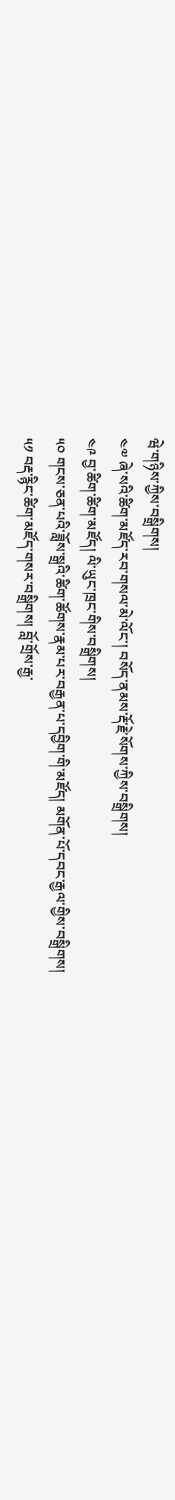ཝེ་གཉིས་ཀྱིས་བསྒྲིགས།
༤༧ ཞེ་སའི་ཚིག་མཛོད་རབ་གསལ་མེ་ལོང་། བསོད་ནམས་རྡོ་རྗེ་སོགས་ཀྱིས་བསྒྲིགས།
༤༩ བྱ་ཚིག་ཚིག་མཛོད། ལི་ཡུང་ཁྲང་གིས་བསྒྲིགས།
༥༠ གངས་ཅན་པའི་ཟློས་སྒྲའི་ཚིག་ཚོགས་རྣམ་པར་བརྒྱན་པ་དབྱིག་གི་མཛོད། མགོན་པོ་དབང་རྒྱལ་གྱིས་བསྒྲིགས།
༥༡ བརྡ་རྙིང་ཚིག་མཛོད་གསར་བསྒྲིགས། བློ་གྲོས་རྒྱ་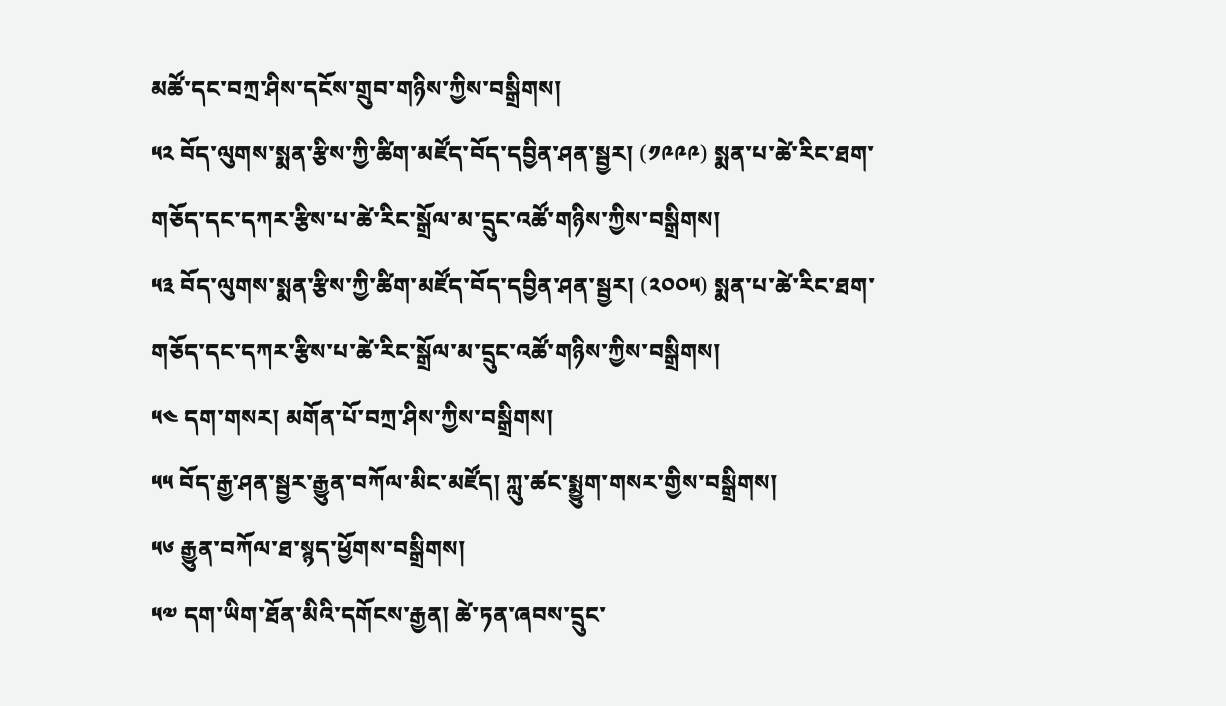མཚོ་དང་བཀྲ་ཤིས་དངོས་གྲུབ་གཉིས་ཀྱིས་བསྒྲིགས།
༥༢ བོད་ལུགས་སྨན་རྩིས་ཀྱི་ཚིག་མཛོད་བོད་དབྱིན་ཤན་སྦྱར། (༡༩༩༩) སྨན་པ་ཚེ་རིང་ཐག་གཅོད་དང་དཀར་རྩིས་པ་ཚེ་རིང་སྒྲོལ་མ་དྲུང་འཚོ་གཉིས་ཀྱིས་བསྒྲིགས།
༥༣ བོད་ལུགས་སྨན་རྩིས་ཀྱི་ཚིག་མཛོད་བོད་དབྱིན་ཤན་སྦྱར། (༢༠༠༥) སྨན་པ་ཚེ་རིང་ཐག་གཅོད་དང་དཀར་རྩིས་པ་ཚེ་རིང་སྒྲོལ་མ་དྲུང་འཚོ་གཉིས་ཀྱིས་བསྒྲིགས།
༥༤ དག་གསར། མགོན་པོ་བཀྲ་ཤིས་ཀྱིས་བསྒྲིགས།
༥༥ བོད་རྒྱ་ཤན་སྦྱར་རྒྱུན་བཀོལ་མིང་མཛོད། ཀླུ་ཚང་སྨྱུག་གསར་གྱིས་བསྒྲིགས།
༥༦ རྒྱུན་བཀོལ་ཐ་སྙད་ཕྱོགས་བསྒྲིགས།
༥༧ དག་ཡིག་ཐོན་མིའི་དགོངས་རྒྱན། ཚེ་ཏན་ཞབས་དྲུང་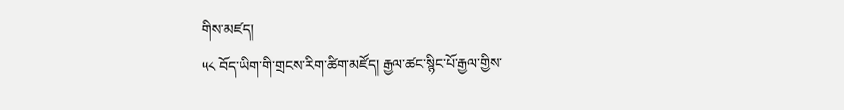གིས་མཛད།
༥༨ བོད་ཡིག་གི་གྲངས་རིག་ཚིག་མཛོད། རྒྱལ་ཚང་སྙིང་པོ་རྒྱལ་གྱིས་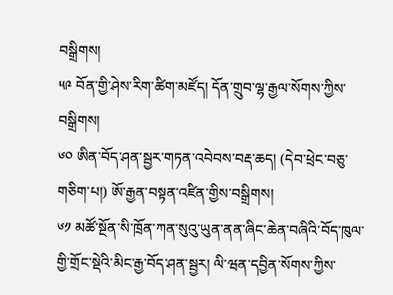བསྒྲིགས།
༥༩ བོན་གྱི་ཤེས་རིག་ཚིག་མཛོད། དོན་གྲུབ་ལྷ་རྒྱལ་སོགས་ཀྱིས་བསྒྲིགས།
༦༠ ཨིན་བོད་ཤན་སྦྱར་གཏན་འབེབས་བརྡ་ཆད། (དེབ་ཕྲེང་བཅུ་གཅིག་པ།) ཨོ་རྒྱན་བསྟན་འཛིན་གྱིས་བསྒྲིགས།
༦༡ མཚོ་སྔོན་སི་ཁྲོན་ཀན་སུའུ་ཡུན་ནན་ཞིང་ཆེན་བཞིའི་བོད་ཁུལ་གྱི་གྲོང་སྡེའི་མིང་རྒྱ་བོད་ཤན་སྦྱར། ལི་ཝན་དབྱིན་སོགས་ཀྱིས་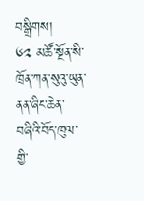བསྒྲིགས།
༦༢ མཚོ་སྔོན་སི་ཁྲོན་ཀན་སུའུ་ཡུན་ནན་ཞིང་ཆེན་བཞིའི་བོད་ཁུལ་གྱི་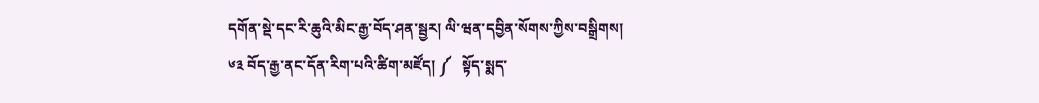དགོན་སྡེ་དང་རི་ཆུའི་མིང་རྒྱ་བོད་ཤན་སྦྱར། ལི་ཝན་དབྱིན་སོགས་ཀྱིས་བསྒྲིགས།
༦༣ བོད་རྒྱ་ནང་དོན་རིག་པའི་ཚིག་མཛོད། ༼   སྟོད་སྨད་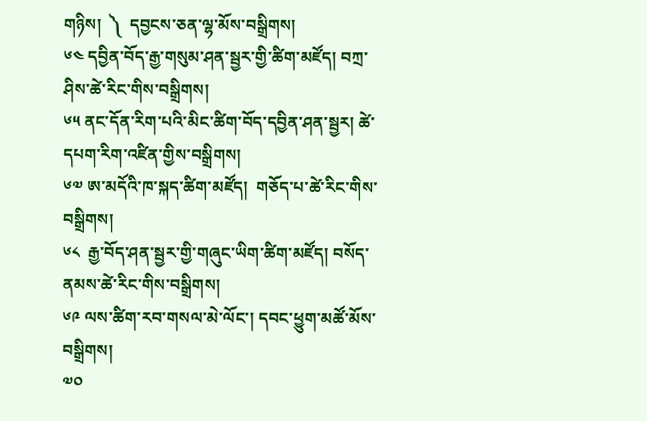གཉིས།  ༽  དབྱངས་ཅན་ལྷ་མོས་བསྒྲིགས།
༦༤ དབྱིན་བོད་རྒྱ་གསུམ་ཤན་སྦྱར་གྱི་ཚིག་མཛོད། བཀྲ་ཤིས་ཚེ་རིང་གིས་བསྒྲིགས།
༦༥ ནང་དོན་རིག་པའི་མིང་ཚིག་བོད་དབྱིན་ཤན་སྦྱར། ཚེ་དཔག་རིག་འཛིན་གྱིས་བསྒྲིགས།
༦༧ ཨ་མདོའི་ཁ་སྐད་ཚིག་མཛོད།  གཅོད་པ་ཚེ་རིང་གིས་བསྒྲིགས།
༦༨  རྒྱ་བོད་ཤན་སྦྱར་གྱི་གཞུང་ཡིག་ཚིག་མཛོད། བསོད་ནམས་ཚེ་རིང་གིས་བསྒྲིགས།
༦༩ ལས་ཚིག་རབ་གསལ་མེ་ལོང་། དབང་ཕྱུག་མཚོ་མོས་བསྒྲིགས།
༧༠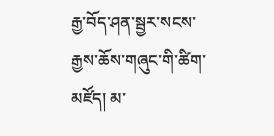རྒྱ་བོད་ཤན་སྦྱར་སངས་རྒྱས་ཆོས་གཞུང་གི་ཚིག་མཛོད། མ་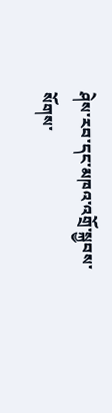ཤེས་རབ་དང་མཁའ་འགྲོ་སྐྱབས་སོགས་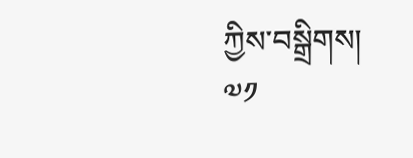ཀྱིས་བསྒྲིགས།
༧༡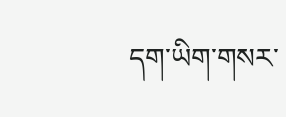དག་ཡིག་གསར་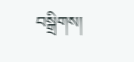བསྒྲིགས།